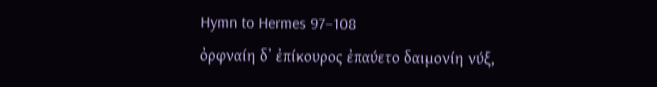Hymn to Hermes 97–108
ὀρφναίη δʼ ἐπίκουρος ἐπαύετο δαιμονίη νύξ,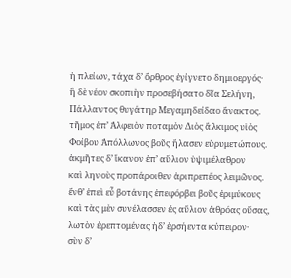ἡ πλείων, τάχα δʼ ὄρθρος ἐγίγνετο δημιοεργός·
ἣ δὲ νέον σκοπιὴν προσεβήσατο δῖα Σελήνη,
Πάλλαντος θυγάτηρ Μεγαμηδείδαο ἄνακτος.
τῆμος ἐπʼ Ἀλφειὸν ποταμὸν Διὸς ἄλκιμος υἱὸς
Φοίβου Ἀπόλλωνος βοῦς ἤλασεν εὐρυμετώπους.
ἀκμῆτες δʼ ἵκανον ἐπʼ αὔλιον ὑψιμέλαθρον
καὶ ληνοὺς προπάροιθεν ἀριπρεπέος λειμῶνος.
ἔνθʼ ἐπεὶ εὖ βοτάνης ἐπεφόρβει βοῦς ἐριμύκους
καὶ τὰς μὲν συνέλασσεν ἐς αὔλιον ἀθρόας οὔσας,
λωτὸν ἐρεπτομένας ἠδʼ ἑρσήεντα κύπειρον·
σὺν δʼ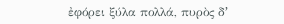ἐφόρει ξύλα πολλά, πυρὸς δʼ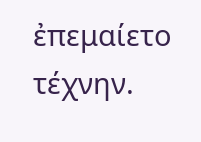ἐπεμαίετο τέχνην.